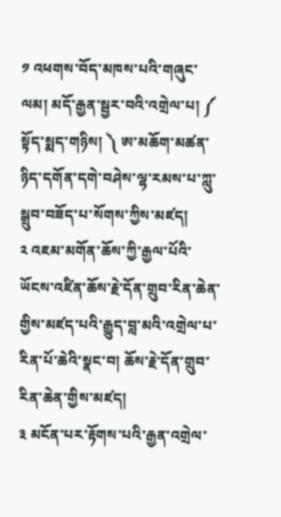༡ འཕགས་བོད་མཁས་པའི་གཞུང་ལམ། མདོ་རྒྱན་སྦྱར་བའི་འགྲེལ་པ། ༼ སྟོད་སྨད་གཉིས། ༽ ཨ་མཆོག་མཚན་ཉིད་དགོན་དགེ་བཤེས་ལྷ་རམས་པ་ཀླུ་སྒྲུབ་བཟོད་པ་སོགས་ཀྱིས་མཛད།
༢ འཇམ་མགོན་ཆོས་ཀྱི་རྒྱལ་པོའི་ཡོངས་འཛིན་ཆོས་རྗེ་དོན་གྲུབ་རིན་ཆེན་གྱིས་མཛད་པའི་རྒྱུད་བླ་མའི་འགྲེལ་པ་རིན་པོ་ཆེའི་སྣང་བ། ཆོས་རྗེ་དོན་གྲུབ་རིན་ཆེན་གྱིས་མཛད།
༣ མངོན་པར་རྟོགས་པའི་རྒྱན་འགྲེལ་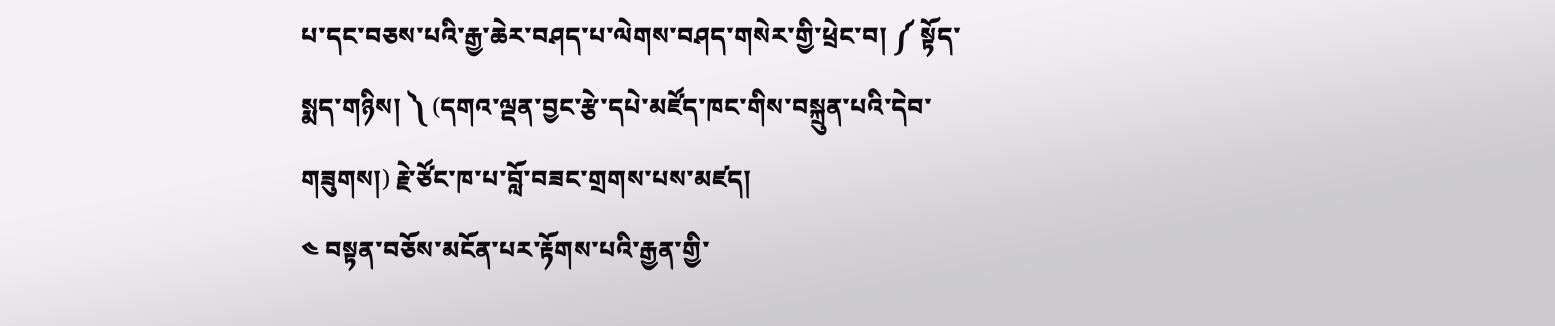པ་དང་བཅས་པའི་རྒྱ་ཆེར་བཤད་པ་ལེགས་བཤད་གསེར་གྱི་ཕྲེང་བ། ༼ སྟོད་སྨད་གཉིས། ༽ (དགའ་ལྡན་བྱང་རྩེ་དཔེ་མཛོད་ཁང་གིས་བསྐྲུན་པའི་དེབ་གཟུགས།) རྗེ་ཙོང་ཁ་པ་བློ་བཟང་གྲགས་པས་མཛད།
༤ བསྟན་བཅོས་མངོན་པར་རྟོགས་པའི་རྒྱན་གྱི་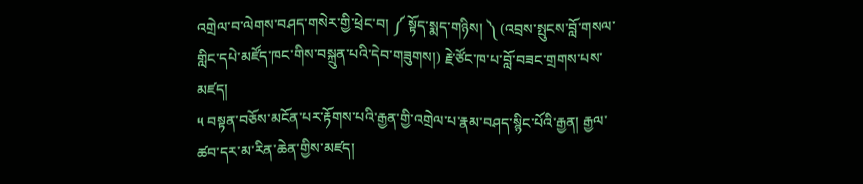འགྲེལ་བ་ལེགས་བཤད་གསེར་གྱི་ཕྲེང་བ། ༼ སྟོད་སྨད་གཉིས། ༽ (འབྲས་སྤུངས་བློ་གསལ་གླིང་དཔེ་མཛོད་ཁང་གིས་བསྐྲུན་པའི་དེབ་གཟུགས།) རྗེ་ཙོང་ཁ་པ་བློ་བཟང་གྲགས་པས་མཛད།
༥ བསྟན་བཅོས་མངོན་པར་རྟོགས་པའི་རྒྱན་གྱི་འགྲེལ་པ་རྣམ་བཤད་སྙིང་པོའི་རྒྱན། རྒྱལ་ཚབ་དར་མ་རིན་ཆེན་གྱིས་མཛད།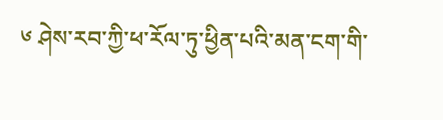༦ ཤེས་རབ་ཀྱི་ཕ་རོལ་ཏུ་ཕྱིན་པའི་མན་ངག་གི་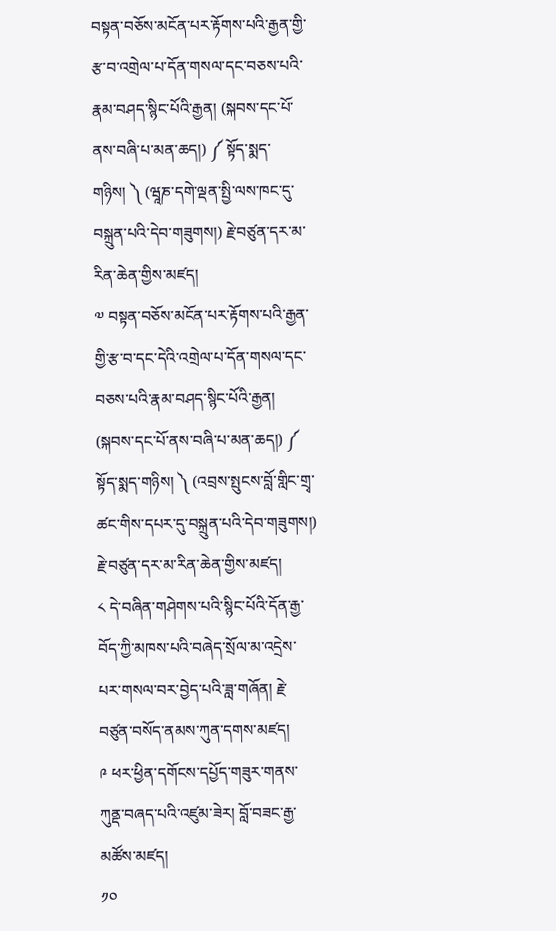བསྟན་བཅོས་མངོན་པར་རྟོགས་པའི་རྒྱན་གྱི་རྩ་བ་འགྲེལ་པ་དོན་གསལ་དང་བཅས་པའི་རྣམ་བཤད་སྙིང་པོའི་རྒྱན། (སྐབས་དང་པོ་ནས་བཞི་པ་མན་ཆད།) ༼ སྟོད་སྨད་གཉིས། ༽ (ཝཱཎ་དགེ་ལྡན་སྤྱི་ལས་ཁང་དུ་བསྐྲུན་པའི་དེབ་གཟུགས།) རྗེ་བཙུན་དར་མ་རིན་ཆེན་གྱིས་མཛད།
༧ བསྟན་བཅོས་མངོན་པར་རྟོགས་པའི་རྒྱན་གྱི་རྩ་བ་དང་དེའི་འགྲེལ་པ་དོན་གསལ་དང་བཅས་པའི་རྣམ་བཤད་སྙིང་པོའི་རྒྱན། (སྐབས་དང་པོ་ནས་བཞི་པ་མན་ཆད།) ༼ སྟོད་སྨད་གཉིས། ༽ (འབྲས་སྤུངས་བློ་གླིང་གྲྭ་ཚང་གིས་དཔར་དུ་བསྐྲུན་པའི་དེབ་གཟུགས།) རྗེ་བཙུན་དར་མ་རིན་ཆེན་གྱིས་མཛད།
༨ དེ་བཞིན་གཤེགས་པའི་སྙིང་པོའི་དོན་རྒྱ་བོད་ཀྱི་མཁས་པའི་བཞེད་སྲོལ་མ་འདྲེས་པར་གསལ་བར་བྱེད་པའི་ཟླ་གཞོན། རྗེ་བཙུན་བསོད་ནམས་ཀུན་དགས་མཛད།
༩ ཕར་ཕྱིན་དགོངས་དཔྱོད་གཟུར་གནས་ཀུནྡ་བཞད་པའི་འཛུམ་ཟེར། བློ་བཟང་རྒྱ་མཚོས་མཛད།
༡༠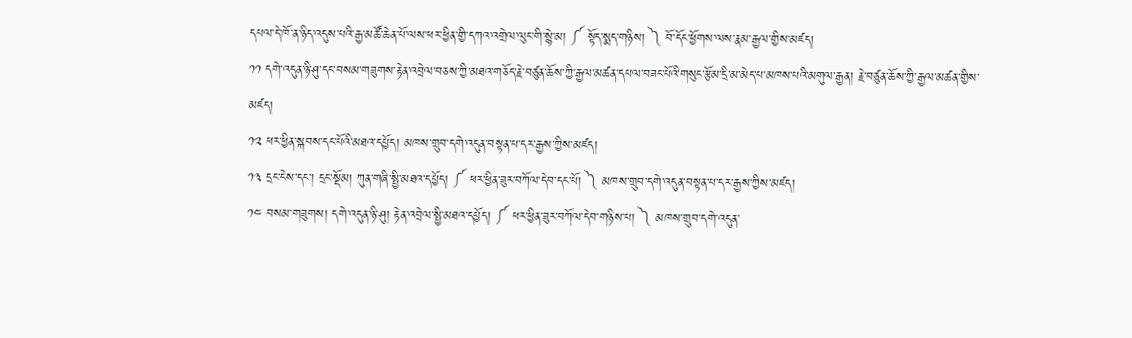དཔལ་དེ་ཁོ་ན་ཉིད་འདུས་པའི་རྒྱ་མཚོ་ཆེན་པོ་ལས་ཕར་ཕྱིན་གྱི་དཀའ་འགྲེལ་ལུང་གི་སྙེ་མ། ༼ སྟོད་སྨད་གཉིས། ༽ བོ་དོང་ཕྱོགས་ལས་རྣམ་རྒྱལ་གྱིས་མཛད།
༡༡ དགེ་འདུན་ཉི་ཤུ་དང་བསམ་གཟུགས་རྟེན་འབྲེལ་བཅས་ཀྱི་མཐའ་གཅོད་རྗེ་བཙུན་ཆོས་ཀྱི་རྒྱལ་མཚན་དཔལ་བཟང་པོའི་གསུང་རྩོམ་དྲི་མ་མེད་པ་མཁས་པའི་མགུལ་རྒྱན། རྗེ་བཙུན་ཆོས་ཀྱི་རྒྱལ་མཚན་གྱིས་མཛད།
༡༢ ཕར་ཕྱིན་སྐབས་དང་པོའི་མཐའ་དཔྱོད། མཁས་གྲུབ་དགེ་འདུན་བསྟན་པ་དར་རྒྱས་ཀྱིས་མཛད།
༡༣ དྲང་ངེས་དང་། དྲང་སྡོམ། ཀུན་གཞི་སྤྱི་མཐའ་དཔྱོད། ༼ ཕར་ཕྱིན་ཟུར་བཀོལ་དེབ་དང་པོ། ༽ མཁས་གྲུབ་དགེ་འདུན་བསྟན་པ་དར་རྒྱས་ཀྱིས་མཛད།
༡༤ བསམ་གཟུགས། དགེ་འདུན་ཉི་ཤུ། རྟེན་འབྲེལ་སྤྱི་མཐའ་དཔྱོད། ༼ ཕར་ཕྱིན་ཟུར་བཀོལ་དེབ་གཉིས་པ། ༽ མཁས་གྲུབ་དགེ་འདུན་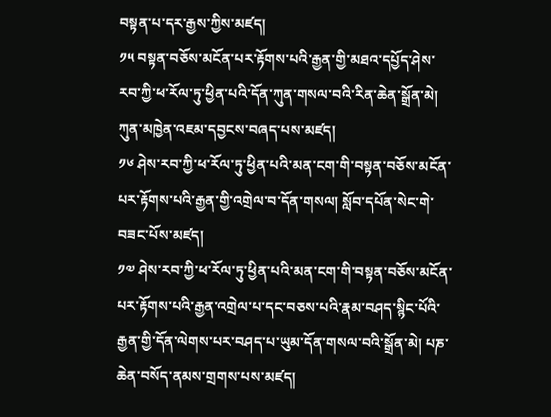བསྟན་པ་དར་རྒྱས་ཀྱིས་མཛད།
༡༥ བསྟན་བཅོས་མངོན་པར་རྟོགས་པའི་རྒྱན་གྱི་མཐའ་དཔྱོད་ཤེས་རབ་ཀྱི་ཕ་རོལ་ཏུ་ཕྱིན་པའི་དོན་ཀུན་གསལ་བའི་རིན་ཆེན་སྒྲོན་མེ། ཀུན་མཁྱེན་འཇམ་དབྱངས་བཞད་པས་མཛད།
༡༦ ཤེས་རབ་ཀྱི་ཕ་རོལ་ཏུ་ཕྱིན་པའི་མན་ངག་གི་བསྟན་བཅོས་མངོན་པར་རྟོགས་པའི་རྒྱན་གྱི་འགྲེལ་བ་དོན་གསལ། སློབ་དཔོན་སེང་གེ་བཟང་པོས་མཛད།
༡༧ ཤེས་རབ་ཀྱི་ཕ་རོལ་ཏུ་ཕྱིན་པའི་མན་ངག་གི་བསྟན་བཅོས་མངོན་པར་རྟོགས་པའི་རྒྱན་འགྲེལ་པ་དང་བཅས་པའི་རྣམ་བཤད་སྙིང་པོའི་རྒྱན་གྱི་དོན་ལེགས་པར་བཤད་པ་ཡུམ་དོན་གསལ་བའི་སྒྲོན་མེ། པཎ་ཆེན་བསོད་ནམས་གྲགས་པས་མཛད།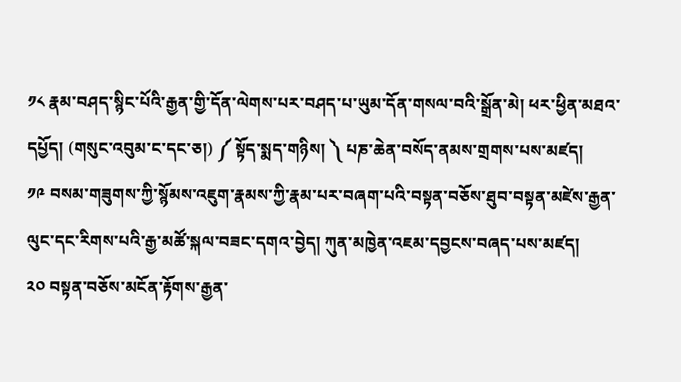༡༨ རྣམ་བཤད་སྙིང་པོའི་རྒྱན་གྱི་དོན་ལེགས་པར་བཤད་པ་ཡུམ་དོན་གསལ་བའི་སྒྲོན་མེ། ཕར་ཕྱིན་མཐའ་དཔྱོད། (གསུང་འབུམ་ང་དང་ཅ།) ༼ སྟོད་སྨད་གཉིས། ༽ པཎ་ཆེན་བསོད་ནམས་གྲགས་པས་མཛད།
༡༩ བསམ་གཟུགས་ཀྱི་སྙོམས་འཇུག་རྣམས་ཀྱི་རྣམ་པར་བཞག་པའི་བསྟན་བཅོས་ཐུབ་བསྟན་མཛེས་རྒྱན་ལུང་དང་རིགས་པའི་རྒྱ་མཚོ་སྐལ་བཟང་དགའ་བྱེད། ཀུན་མཁྱེན་འཇམ་དབྱངས་བཞད་པས་མཛད།
༢༠ བསྟན་བཅོས་མངོན་རྟོགས་རྒྱན་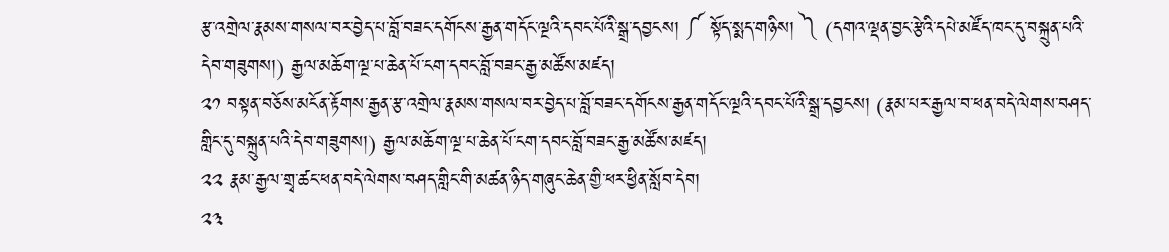རྩ་འགྲེལ་རྣམས་གསལ་བར་བྱེད་པ་བློ་བཟང་དགོངས་རྒྱན་གདོང་ལྔའི་དབང་པོའི་སྒྲ་དབྱངས། ༼ སྟོད་སྨད་གཉིས། ༽ (དགའ་ལྡན་བྱང་རྩེའི་དཔེ་མཛོད་ཁང་དུ་བསྐྲུན་པའི་དེབ་གཟུགས།) རྒྱལ་མཆོག་ལྔ་པ་ཆེན་པོ་ངག་དབང་བློ་བཟང་རྒྱ་མཚོས་མཛད།
༢༡ བསྟན་བཅོས་མངོན་རྟོགས་རྒྱན་རྩ་འགྲེལ་རྣམས་གསལ་བར་བྱེད་པ་བློ་བཟང་དགོངས་རྒྱན་གདོང་ལྔའི་དབང་པོའི་སྒྲ་དབྱངས། (རྣམ་པར་རྒྱལ་བ་ཕན་བདེ་ལེགས་བཤད་གླིང་དུ་བསྐྲུན་པའི་དེབ་གཟུགས།) རྒྱལ་མཆོག་ལྔ་པ་ཆེན་པོ་ངག་དབང་བློ་བཟང་རྒྱ་མཚོས་མཛད།
༢༢ རྣམ་རྒྱལ་གྲྭ་ཚང་ཕན་བདེ་ལེགས་བཤད་གླིང་གི་མཚན་ཉིད་གཞུང་ཆེན་གྱི་ཕར་ཕྱིན་སློབ་དེབ།
༢༣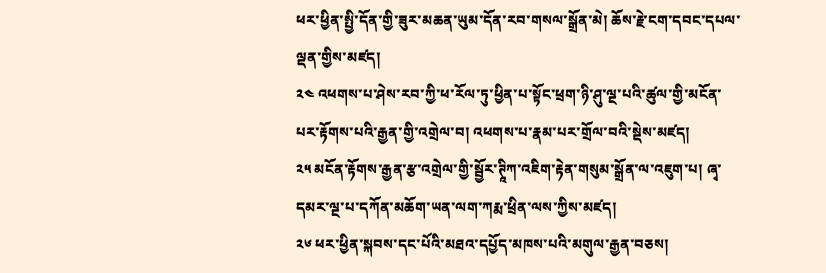ཕར་ཕྱིན་སྤྱི་དོན་གྱི་ཟུར་མཆན་ཡུམ་དོན་རབ་གསལ་སྒྲོན་མེ། ཆོས་རྗེ་ངག་དབང་དཔལ་ལྡན་གྱིས་མཛད།
༢༤ འཕགས་པ་ཤེས་རབ་ཀྱི་ཕ་རོལ་ཏུ་ཕྱིན་པ་སྟོང་ཕྲག་ཉི་ཤུ་ལྔ་པའི་ཚུལ་གྱི་མངོན་པར་རྟོགས་པའི་རྒྱན་གྱི་འགྲེལ་བ། འཕགས་པ་རྣམ་པར་གྲོལ་བའི་སྡེས་མཛད།
༢༥ མངོན་རྟོགས་རྒྱན་རྩ་འགྲེལ་གྱི་སྦྱོར་ཊཱིཀ་འཇིག་རྟེན་གསུམ་སྒྲོན་ལ་འཇུག་པ། ཞྭ་དམར་ལྔ་པ་དཀོན་མཆོག་ཡན་ལག་ཀརྨ་ཕྲིན་ལས་ཀྱིས་མཛད།
༢༦ ཕར་ཕྱིན་སྐབས་དང་པོའི་མཐའ་དཔྱོད་མཁས་པའི་མགུལ་རྒྱན་བཅས།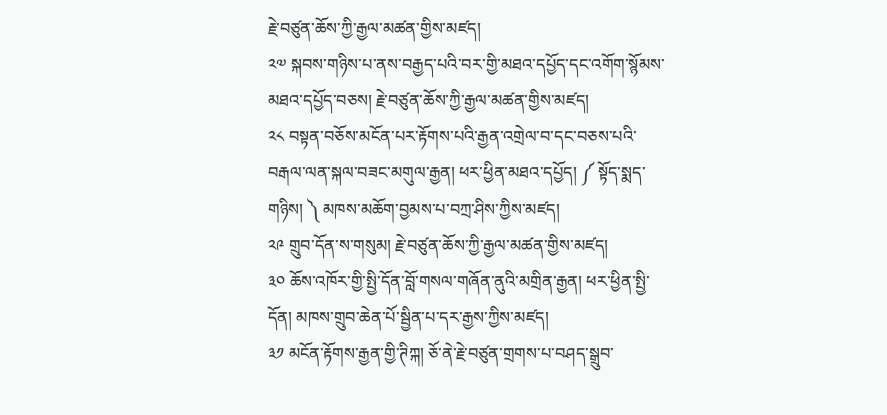རྗེ་བཙུན་ཆོས་ཀྱི་རྒྱལ་མཚན་གྱིས་མཛད།
༢༧ སྐབས་གཉིས་པ་ནས་བརྒྱད་པའི་བར་གྱི་མཐའ་དཔྱོད་དང་འགོག་སྙོམས་མཐའ་དཔྱོད་བཅས། རྗེ་བཙུན་ཆོས་ཀྱི་རྒྱལ་མཚན་གྱིས་མཛད།
༢༨ བསྟན་བཅོས་མངོན་པར་རྟོགས་པའི་རྒྱན་འགྲེལ་བ་དང་བཅས་པའི་བརྒལ་ལན་སྐལ་བཟང་མགུལ་རྒྱན། ཕར་ཕྱིན་མཐའ་དཔྱོད། ༼ སྟོད་སྨད་གཉིས། ༽ མཁས་མཆོག་བྱམས་པ་བཀྲ་ཤིས་ཀྱིས་མཛད།
༢༩ གྲུབ་དོན་ས་གསུམ། རྗེ་བཙུན་ཆོས་ཀྱི་རྒྱལ་མཚན་གྱིས་མཛད།
༣༠ ཆོས་འཁོར་གྱི་སྤྱི་དོན་བློ་གསལ་གཞོན་ནུའི་མགྲིན་རྒྱན། ཕར་ཕྱིན་སྤྱི་དོན། མཁས་གྲུབ་ཆེན་པོ་སྦྱིན་པ་དར་རྒྱས་ཀྱིས་མཛད།
༣༡ མངོན་རྟོགས་རྒྱན་གྱི་ཊིཀྐ། ཅོ་ནེ་རྗེ་བཙུན་གྲགས་པ་བཤད་སྒྲུབ་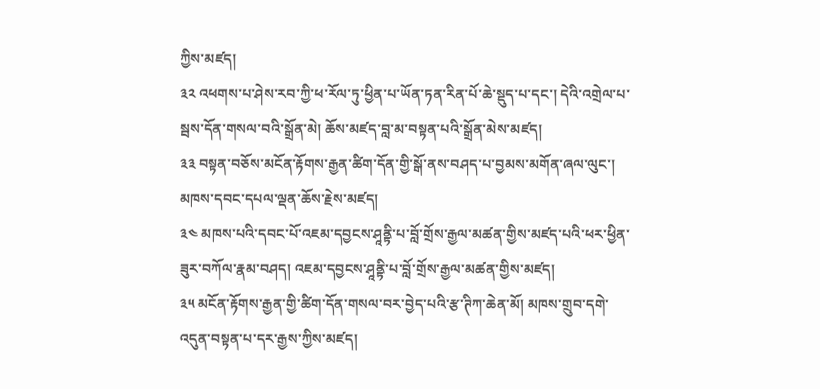ཀྱིས་མཛད།
༣༢ འཕགས་པ་ཤེས་རབ་ཀྱི་ཕ་རོལ་ཏུ་ཕྱིན་པ་ཡོན་ཏན་རིན་པོ་ཆེ་སྡུད་པ་དང་། དེའི་འགྲེལ་པ་སྦས་དོན་གསལ་བའི་སྒྲོན་མེ། ཆོས་མཛད་བླ་མ་བསྟན་པའི་སྒྲོན་མེས་མཛད།
༣༣ བསྟན་བཅོས་མངོན་རྟོགས་རྒྱན་ཚིག་དོན་གྱི་སྒོ་ནས་བཤད་པ་བྱམས་མགོན་ཞལ་ལུང་། མཁས་དབང་དཔལ་ལྡན་ཆོས་རྗེས་མཛད།
༣༤ མཁས་པའི་དབང་པོ་འཇམ་དབྱངས་ཤཱནྟི་པ་བློ་གྲོས་རྒྱལ་མཚན་གྱིས་མཛད་པའི་ཕར་ཕྱིན་ཟུར་བཀོལ་རྣམ་བཤད། འཇམ་དབྱངས་ཤཱནྟི་པ་བློ་གྲོས་རྒྱལ་མཚན་གྱིས་མཛད།
༣༥ མངོན་རྟོགས་རྒྱན་གྱི་ཚིག་དོན་གསལ་བར་བྱེད་པའི་རྩ་ཊིཀ་ཆེན་མོ། མཁས་གྲུབ་དགེ་འདུན་བསྟན་པ་དར་རྒྱས་ཀྱིས་མཛད།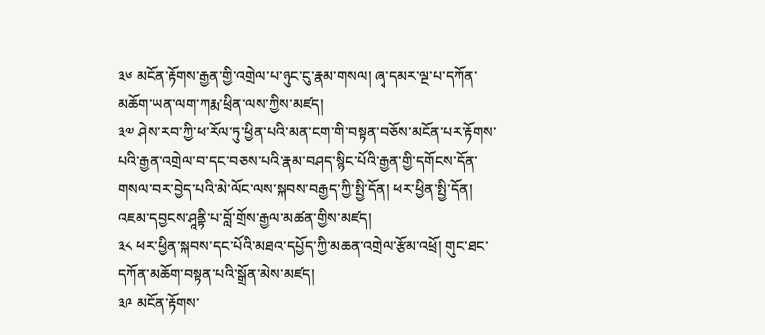༣༦ མངོན་རྟོགས་རྒྱན་གྱི་འགྲེལ་པ་ཉུང་ངུ་རྣམ་གསལ། ཞྭ་དམར་ལྔ་པ་དཀོན་མཆོག་ཡན་ལག་ཀརྨ་ཕྲིན་ལས་ཀྱིས་མཛད།
༣༧ ཤེས་རབ་ཀྱི་ཕ་རོལ་ཏུ་ཕྱིན་པའི་མན་ངག་གི་བསྟན་བཅོས་མངོན་པར་རྟོགས་པའི་རྒྱན་འགྲེལ་བ་དང་བཅས་པའི་རྣམ་བཤད་སྙིང་པོའི་རྒྱན་གྱི་དགོངས་དོན་གསལ་བར་བྱེད་པའི་མེ་ལོང་ལས་སྐབས་བརྒྱད་ཀྱི་སྤྱི་དོན། ཕར་ཕྱིན་སྤྱི་དོན། འཇམ་དབྱངས་ཤཱནྟི་པ་བློ་གྲོས་རྒྱལ་མཚན་གྱིས་མཛད།
༣༨ ཕར་ཕྱིན་སྐབས་དང་པོའི་མཐའ་དཔྱོད་ཀྱི་མཆན་འགྲེལ་རྩོམ་འཕྲོ། གུང་ཐང་དཀོན་མཆོག་བསྟན་པའི་སྒྲོན་མེས་མཛད།
༣༩ མངོན་རྟོགས་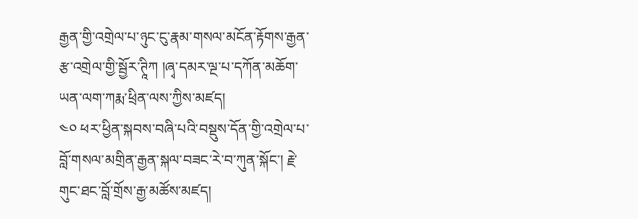རྒྱན་གྱི་འགྲེལ་པ་ཉུང་ངུ་རྣམ་གསལ་མངོན་རྟོགས་རྒྱན་རྩ་འགྲེལ་གྱི་སྦྱོར་ཊཱིཀ །ཞྭ་དམར་ལྔ་པ་དཀོན་མཆོག་ཡན་ལག་ཀརྨ་ཕྲིན་ལས་ཀྱིས་མཛད།
༤༠ ཕར་ཕྱིན་སྐབས་བཞི་པའི་བསྡུས་དོན་གྱི་འགྲེལ་པ་བློ་གསལ་མགྲིན་རྒྱན་སྐལ་བཟང་རེ་བ་ཀུན་སྐོང་། རྗེ་གུང་ཐང་བློ་གྲོས་རྒྱ་མཚོས་མཛད།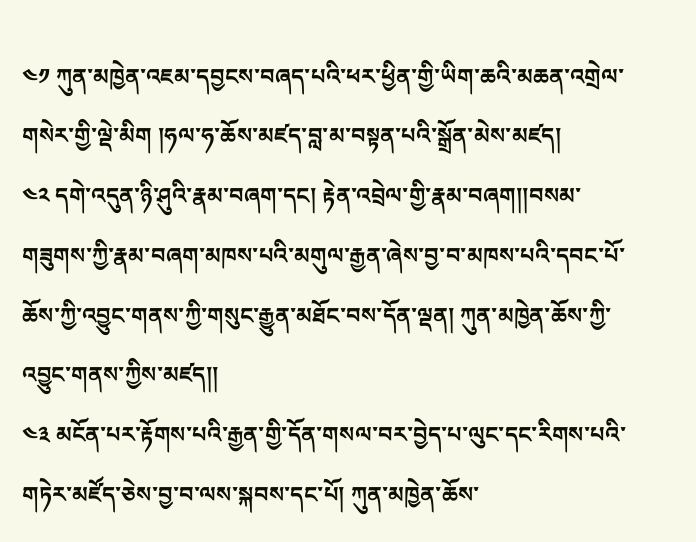༤༡ ཀུན་མཁྱེན་འཇམ་དབྱངས་བཞད་པའི་ཕར་ཕྱིན་གྱི་ཡིག་ཆའི་མཆན་འགྲེལ་གསེར་གྱི་ལྡེ་མིག །ཧལ་ཧ་ཆོས་མཛད་བླ་མ་བསྟན་པའི་སྒྲོན་མེས་མཛད།
༤༢ དགེ་འདུན་ཉི་ཤུའི་རྣམ་བཞག་དང། རྟེན་འབྲེལ་གྱི་རྣམ་བཞག།།བསམ་གཟུགས་ཀྱི་རྣམ་བཞག་མཁས་པའི་མགུལ་རྒྱན་ཞེས་བྱ་བ་མཁས་པའི་དབང་པོ་ཆོས་ཀྱི་འབྱུང་གནས་ཀྱི་གསུང་རྒྱུན་མཐོང་བས་དོན་ལྡན། ཀུན་མཁྱེན་ཆོས་ཀྱི་འབྱུང་གནས་ཀྱིས་མཛད།།
༤༣ མངོན་པར་རྟོགས་པའི་རྒྱན་གྱི་དོན་གསལ་བར་བྱེད་པ་ལུང་དང་རིགས་པའི་གཏེར་མཛོད་ཅེས་བྱ་བ་ལས་སྐབས་དང་པོ། ཀུན་མཁྱེན་ཆོས་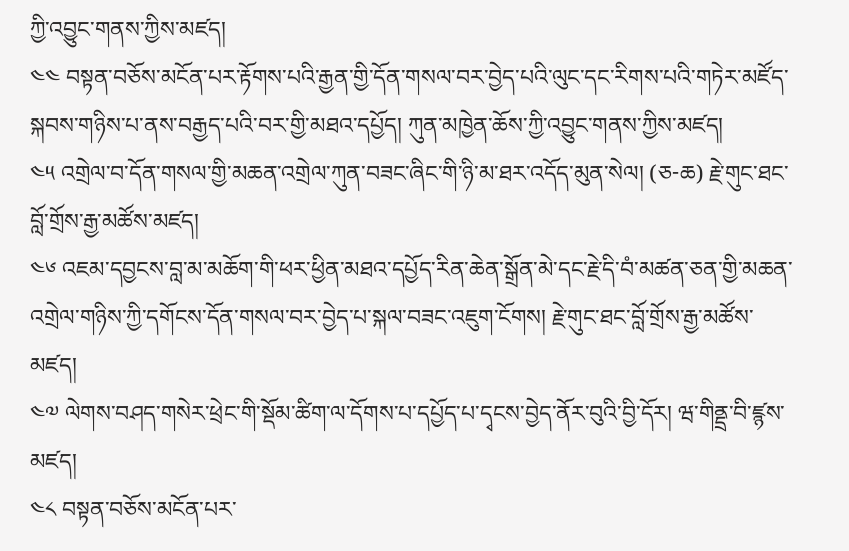ཀྱི་འབྱུང་གནས་ཀྱིས་མཛད།
༤༤ བསྟན་བཅོས་མངོན་པར་རྟོགས་པའི་རྒྱན་གྱི་དོན་གསལ་བར་བྱེད་པའི་ལུང་དང་རིགས་པའི་གཏེར་མཛོད་སྐབས་གཉིས་པ་ནས་བརྒྱད་པའི་བར་གྱི་མཐའ་དཔྱོད། ཀུན་མཁྱེན་ཆོས་ཀྱི་འབྱུང་གནས་ཀྱིས་མཛད།
༤༥ འགྲེལ་བ་དོན་གསལ་གྱི་མཆན་འགྲེལ་ཀུན་བཟང་ཞིང་གི་ཉི་མ་ཐར་འདོད་མུན་སེལ། (ཅ-ཆ) རྗེ་གུང་ཐང་བློ་གྲོས་རྒྱ་མཚོས་མཛད།
༤༦ འཇམ་དབྱངས་བླ་མ་མཆོག་གི་ཕར་ཕྱིན་མཐའ་དཔྱོད་རིན་ཆེན་སྒྲོན་མེ་དང་རྗེ་དི་བཾ་མཚན་ཅན་གྱི་མཆན་འགྲེལ་གཉིས་ཀྱི་དགོངས་དོན་གསལ་བར་བྱེད་པ་སྐལ་བཟང་འཇུག་ངོགས། རྗེ་གུང་ཐང་བློ་གྲོས་རྒྱ་མཚོས་མཛད།
༤༧ ལེགས་བཤད་གསེར་ཕྲེང་གི་སྡོམ་ཚིག་ལ་དོགས་པ་དཔྱོད་པ་དྭངས་བྱེད་ནོར་བུའི་བྱི་དོར། ཝ་གིནྡྲ་བི་ཛྙས་མཛད།
༤༨ བསྟན་བཅོས་མངོན་པར་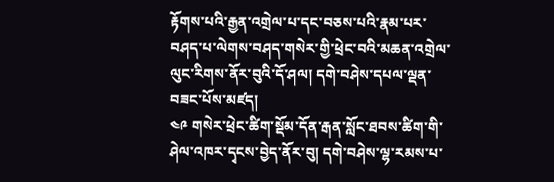རྟོགས་པའི་རྒྱན་འགྲེལ་པ་དང་བཅས་པའི་རྣམ་པར་བཤད་པ་ལེགས་བཤད་གསེར་གྱི་ཕྲེང་བའི་མཆན་འགྲེལ་ལུང་རིགས་ནོར་བུའི་དོ་ཤལ། དགེ་བཤེས་དཔལ་ལྡན་བཟང་པོས་མཛད།
༤༩ གསེར་ཕྲེང་ཚིག་སྡོམ་དོན་རྒན་སློང་ཐབས་ཚིག་གི་ཤེལ་འཁར་དྭངས་བྱེད་ནོར་བུ། དགེ་བཤེས་ལྷ་རམས་པ་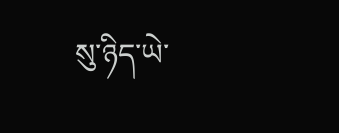སུ་ཉིད་ཡེ་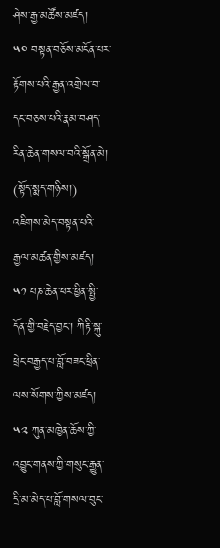ཤེས་རྒྱ་མཚོས་མཛད།
༥༠ བསྟན་བཅོས་མངོན་པར་རྟོགས་པའི་རྒྱན་འགྲེལ་བ་དང་བཅས་པའི་རྣམ་བཤད་རིན་ཆེན་གསལ་བའི་སྒྲོན་མེ། (སྟོད་སྨད་གཉིས།) འཇིགས་མེད་བསྟན་པའི་རྒྱལ་མཚན་གྱིས་མཛད།
༥༡ པཎ་ཆེན་ཕར་ཕྱིན་སྤྱི་དོན་གྱི་བརྗེད་བྱང་། ཀིརྟི་སྐུ་ཕྲེང་བརྒྱད་པ་བློ་བཟང་ཕྲིན་ལས་སོགས་ཀྱིས་མཛད།
༥༢ ཀུན་མཁྱེན་ཆོས་ཀྱི་འབྱུང་གནས་ཀྱི་གསུང་རྒྱུན་དྲི་མ་མེད་པ་བློ་གསལ་བུང་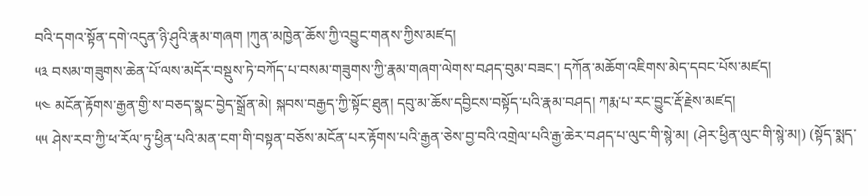བའི་དགའ་སྟོན་དགེ་འདུན་ཉི་ཤུའི་རྣམ་གཞག །ཀུན་མཁྱེན་ཆོས་ཀྱི་འབྱུང་གནས་ཀྱིས་མཛད།
༥༣ བསམ་གཟུགས་ཆེན་པོ་ལས་མདོར་བསྡུས་ཏེ་བཀོད་པ་བསམ་གཟུགས་ཀྱི་རྣམ་གཞག་ལེགས་བཤད་བུམ་བཟང་། དཀོན་མཆོག་འཇིགས་མེད་དབང་པོས་མཛད།
༥༤ མངོན་རྟོགས་རྒྱན་གྱི་ས་བཅད་སྣང་བྱེད་སྒྲོན་མེ། སྐབས་བརྒྱད་ཀྱི་སྟོང་ཐུན། དབུ་མ་ཆོས་དབྱིངས་བསྟོད་པའི་རྣམ་བཤད། ཀརྨ་པ་རང་བྱུང་རྡོ་རྗེས་མཛད།
༥༥ ཤེས་རབ་ཀྱི་ཕ་རོལ་ཏུ་ཕྱིན་པའི་མན་ངག་གི་བསྟན་བཅོས་མངོན་པར་རྟོགས་པའི་རྒྱན་ཅེས་བྱ་བའི་འགྲེལ་པའི་རྒྱ་ཆེར་བཤད་པ་ལུང་གི་སྙེ་མ། (ཤེར་ཕྱིན་ལུང་གི་སྙེ་མ།) (སྟོད་སྨད་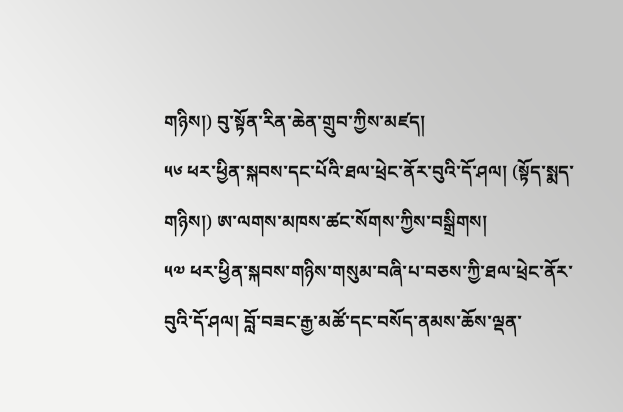གཉིས།) བུ་སྟོན་རིན་ཆེན་གྲུབ་ཀྱིས་མཛད།
༥༦ ཕར་ཕྱིན་སྐབས་དང་པོའི་ཐལ་ཕྲེང་ནོར་བུའི་དོ་ཤལ། (སྟོད་སྨད་གཉིས།) ཨ་ལགས་མཁས་ཚང་སོགས་ཀྱིས་བསྒྲིགས།
༥༧ ཕར་ཕྱིན་སྐབས་གཉིས་གསུམ་བཞི་པ་བཅས་ཀྱི་ཐལ་ཕྲེང་ནོར་བུའི་དོ་ཤལ། བློ་བཟང་རྒྱ་མཚོ་དང་བསོད་ནམས་ཆོས་ལྡན་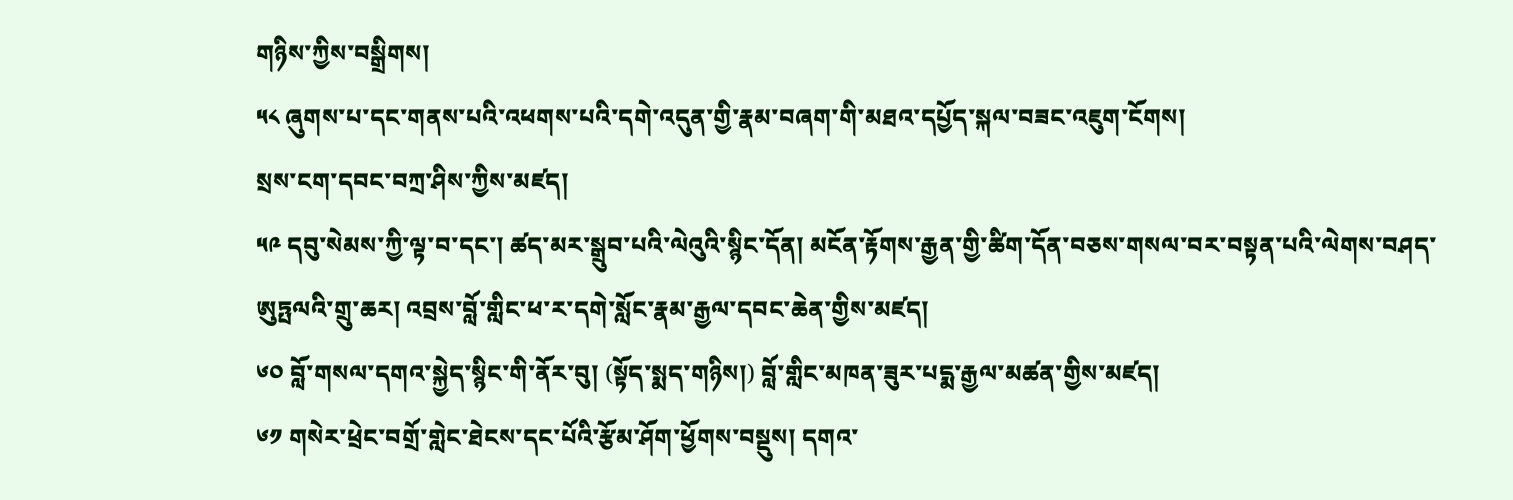གཉིས་ཀྱིས་བསྒྲིགས།
༥༨ ཞུགས་པ་དང་གནས་པའི་འཕགས་པའི་དགེ་འདུན་གྱི་རྣམ་བཞག་གི་མཐའ་དཔྱོད་སྐལ་བཟང་འཇུག་ངོགས།
སྲས་ངག་དབང་བཀྲ་ཤིས་ཀྱིས་མཛད།
༥༩ དབུ་སེམས་ཀྱི་ལྟ་བ་དང་། ཚད་མར་སྒྲུབ་པའི་ལེའུའི་སྙིང་དོན། མངོན་རྟོགས་རྒྱན་གྱི་ཚིག་དོན་བཅས་གསལ་བར་བསྟན་པའི་ལེགས་བཤད་ཨུཏྤལའི་གྲུ་ཆར། འབྲས་བློ་གླིང་ཕ་ར་དགེ་སློང་རྣམ་རྒྱལ་དབང་ཆེན་གྱིས་མཛད།
༦༠ བློ་གསལ་དགའ་སྐྱེད་སྙིང་གི་ནོར་བུ། (སྟོད་སྨད་གཉིས།) བློ་གླིང་མཁན་ཟུར་པདྨ་རྒྱལ་མཚན་གྱིས་མཛད།
༦༡ གསེར་ཕྲེང་བགྲོ་གླེང་ཐེངས་དང་པོའི་རྩོམ་ཤོག་ཕྱོགས་བསྡུས། དགའ་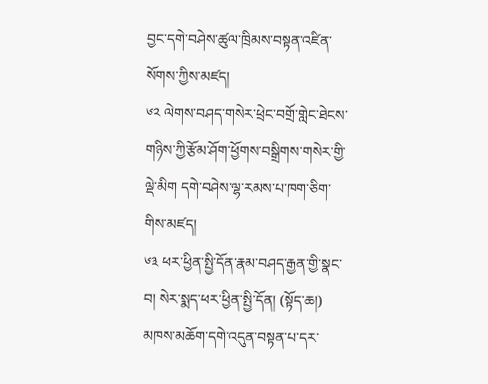བྱང་དགེ་བཤེས་ཚུལ་ཁྲིམས་བསྟན་འཛིན་སོགས་ཀྱིས་མཛད།
༦༢ ལེགས་བཤད་གསེར་ཕྲེང་བགྲོ་གླེང་ཐེངས་གཉིས་ཀྱི་རྩོམ་ཤོག་ཕྱོགས་བསྒྲིགས་གསེར་གྱི་ལྡེ་མིག དགེ་བཤེས་ལྷ་རམས་པ་ཁག་ཅིག་གིས་མཛད།
༦༣ ཕར་ཕྱིན་སྤྱི་དོན་རྣམ་བཤད་རྒྱན་གྱི་སྣང་བ། སེར་སྨད་ཕར་ཕྱིན་སྤྱི་དོན། (སྟོད་ཆ།) མཁས་མཆོག་དགེ་འདུན་བསྟན་པ་དར་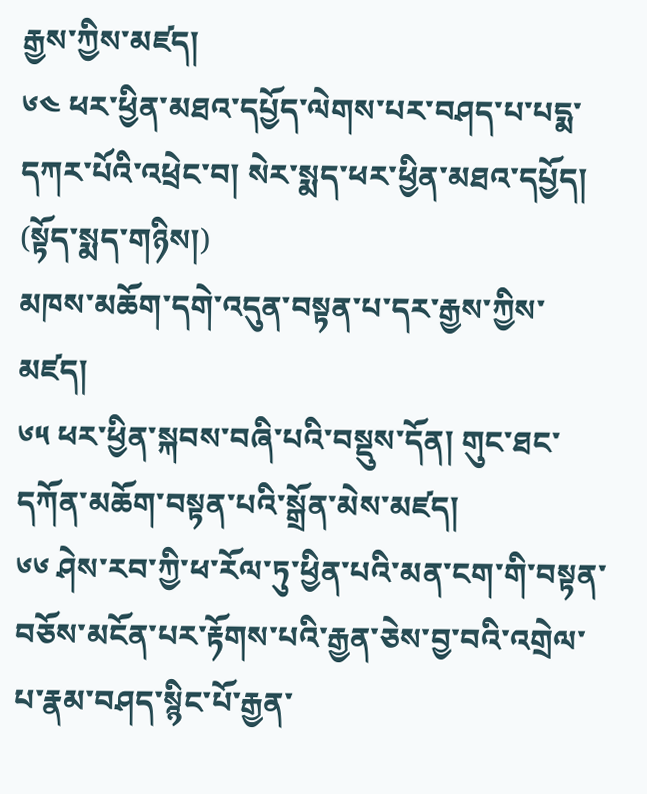རྒྱས་ཀྱིས་མཛད།
༦༤ ཕར་ཕྱིན་མཐའ་དཔྱོད་ལེགས་པར་བཤད་པ་པདྨ་དཀར་པོའི་འཕྲེང་བ། སེར་སྨད་ཕར་ཕྱིན་མཐའ་དཔྱོད། (སྟོད་སྨད་གཉིས།)
མཁས་མཆོག་དགེ་འདུན་བསྟན་པ་དར་རྒྱས་ཀྱིས་མཛད།
༦༥ ཕར་ཕྱིན་སྐབས་བཞི་པའི་བསྡུས་དོན། གུང་ཐང་དཀོན་མཆོག་བསྟན་པའི་སྒྲོན་མེས་མཛད།
༦༦ ཤེས་རབ་ཀྱི་ཕ་རོལ་ཏུ་ཕྱིན་པའི་མན་ངག་གི་བསྟན་བཅོས་མངོན་པར་རྟོགས་པའི་རྒྱན་ཅེས་བྱ་བའི་འགྲེལ་པ་རྣམ་བཤད་སྙིང་པོ་རྒྱན་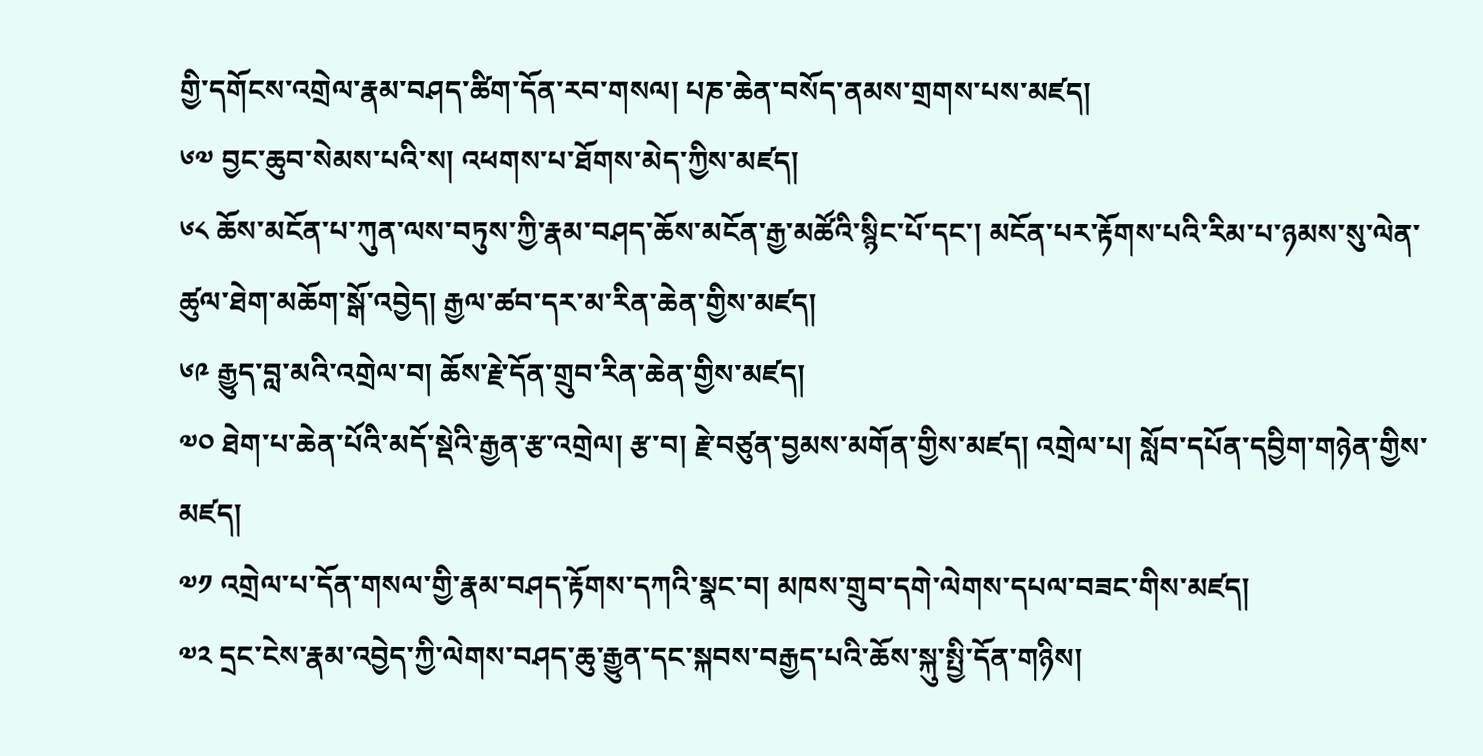གྱི་དགོངས་འགྲེལ་རྣམ་བཤད་ཚིག་དོན་རབ་གསལ། པཎ་ཆེན་བསོད་ནམས་གྲགས་པས་མཛད།
༦༧ བྱང་ཆུབ་སེམས་པའི་ས། འཕགས་པ་ཐོགས་མེད་ཀྱིས་མཛད།
༦༨ ཆོས་མངོན་པ་ཀུན་ལས་བཏུས་ཀྱི་རྣམ་བཤད་ཆོས་མངོན་རྒྱ་མཚོའི་སྙིང་པོ་དང་། མངོན་པར་རྟོགས་པའི་རིམ་པ་ཉམས་སུ་ལེན་ཚུལ་ཐེག་མཆོག་སྒོ་འབྱེད། རྒྱལ་ཚབ་དར་མ་རིན་ཆེན་གྱིས་མཛད།
༦༩ རྒྱུད་བླ་མའི་འགྲེལ་བ། ཆོས་རྗེ་དོན་གྲུབ་རིན་ཆེན་གྱིས་མཛད།
༧༠ ཐེག་པ་ཆེན་པོའི་མདོ་སྡེའི་རྒྱན་རྩ་འགྲེལ། རྩ་བ། རྗེ་བཙུན་བྱམས་མགོན་གྱིས་མཛད། འགྲེལ་པ། སློབ་དཔོན་དབྱིག་གཉེན་གྱིས་མཛད།
༧༡ འགྲེལ་པ་དོན་གསལ་གྱི་རྣམ་བཤད་རྟོགས་དཀའི་སྣང་བ། མཁས་གྲུབ་དགེ་ལེགས་དཔལ་བཟང་གིས་མཛད།
༧༢ དྲང་ངེས་རྣམ་འབྱེད་ཀྱི་ལེགས་བཤད་ཆུ་རྒྱུན་དང་སྐབས་བརྒྱད་པའི་ཆོས་སྐུ་སྤྱི་དོན་གཉིས།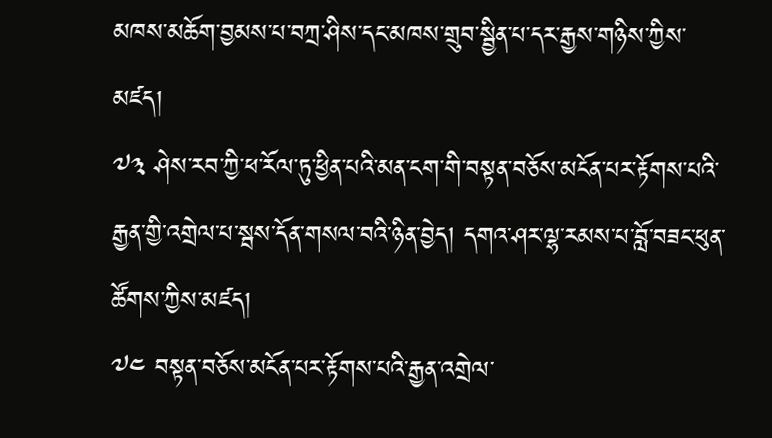མཁས་མཆོག་བྱམས་པ་བཀྲ་ཤིས་དང་མཁས་གྲུབ་སྦྱིན་པ་དར་རྒྱས་གཉིས་ཀྱིས་མཛད།
༧༣ ཤེས་རབ་ཀྱི་ཕ་རོལ་ཏུ་ཕྱིན་པའི་མན་ངག་གི་བསྟན་བཅོས་མངོན་པར་རྟོགས་པའི་རྒྱན་གྱི་འགྲེལ་པ་སྦས་དོན་གསལ་བའི་ཉིན་བྱེད། དགའ་ཤར་ལྷ་རམས་པ་བློ་བཟང་ཕུན་ཚོགས་ཀྱིས་མཛད།
༧༤ བསྟན་བཅོས་མངོན་པར་རྟོགས་པའི་རྒྱན་འགྲེལ་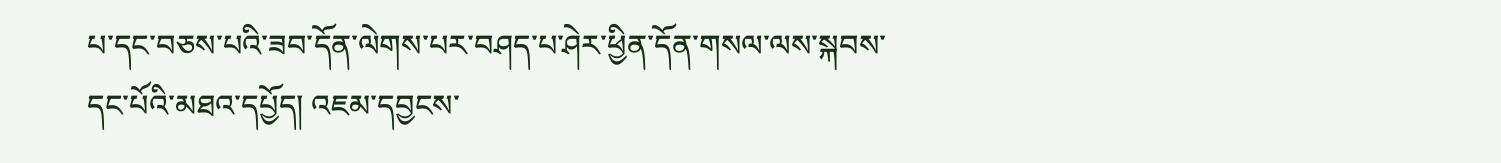པ་དང་བཅས་པའི་ཟབ་དོན་ལེགས་པར་བཤད་པ་ཤེར་ཕྱིན་དོན་གསལ་ལས་སྐབས་དང་པོའི་མཐའ་དཔྱོད། འཇམ་དབྱངས་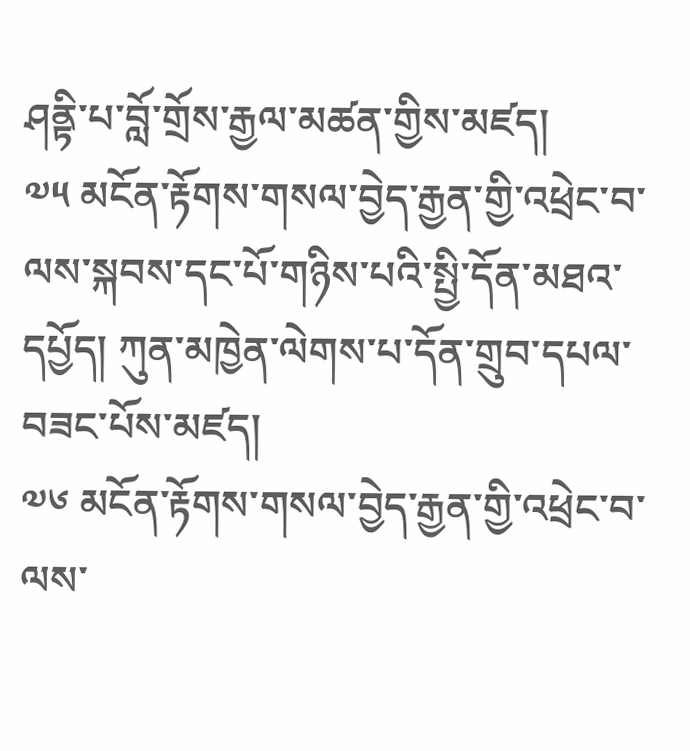ཤནྟི་པ་བློ་གྲོས་རྒྱལ་མཚན་གྱིས་མཛད།
༧༥ མངོན་རྟོགས་གསལ་བྱེད་རྒྱན་གྱི་འཕྲེང་བ་ལས་སྐབས་དང་པོ་གཉིས་པའི་སྤྱི་དོན་མཐའ་དཔྱོད། ཀུན་མཁྱེན་ལེགས་པ་དོན་གྲུབ་དཔལ་བཟང་པོས་མཛད།
༧༦ མངོན་རྟོགས་གསལ་བྱེད་རྒྱན་གྱི་འཕྲེང་བ་ལས་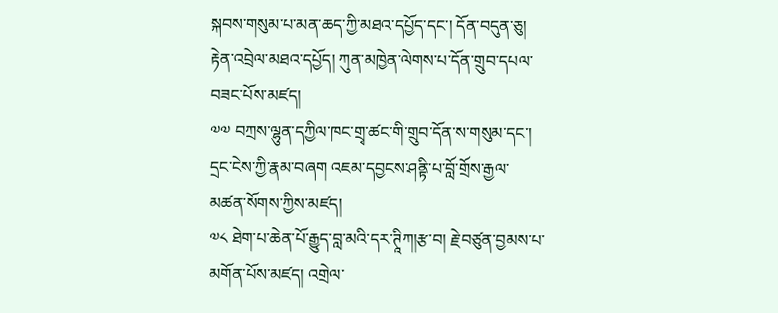སྐབས་གསུམ་པ་མན་ཆད་ཀྱི་མཐའ་དཔྱོད་དང་། དོན་བདུན་ཅུ།
རྟེན་འབྲེལ་མཐའ་དཔྱོད། ཀུན་མཁྱེན་ལེགས་པ་དོན་གྲུབ་དཔལ་བཟང་པོས་མཛད།
༧༧ བཀྲས་ལྷུན་དཀྱིལ་ཁང་གྲྭ་ཚང་གི་གྲུབ་དོན་ས་གསུམ་དང་། དྲང་ངེས་ཀྱི་རྣམ་བཞག འཇམ་དབྱངས་ཤནྟི་པ་བློ་གྲོས་རྒྱལ་མཚན་སོགས་ཀྱིས་མཛད།
༧༨ ཐེག་པ་ཆེན་པོ་རྒྱུད་བླ་མའི་དར་ཊཱིཀ།རྩ་བ། རྗེ་བཙུན་བྱམས་པ་མགོན་པོས་མཛད། འགྲེལ་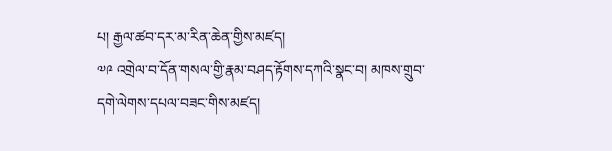པ། རྒྱལ་ཚབ་དར་མ་རིན་ཆེན་གྱིས་མཛད།
༧༩ འགྲེལ་བ་དོན་གསལ་གྱི་རྣམ་བཤད་རྟོགས་དཀའི་སྣང་བ། མཁས་གྲུབ་དགེ་ལེགས་དཔལ་བཟང་གིས་མཛད།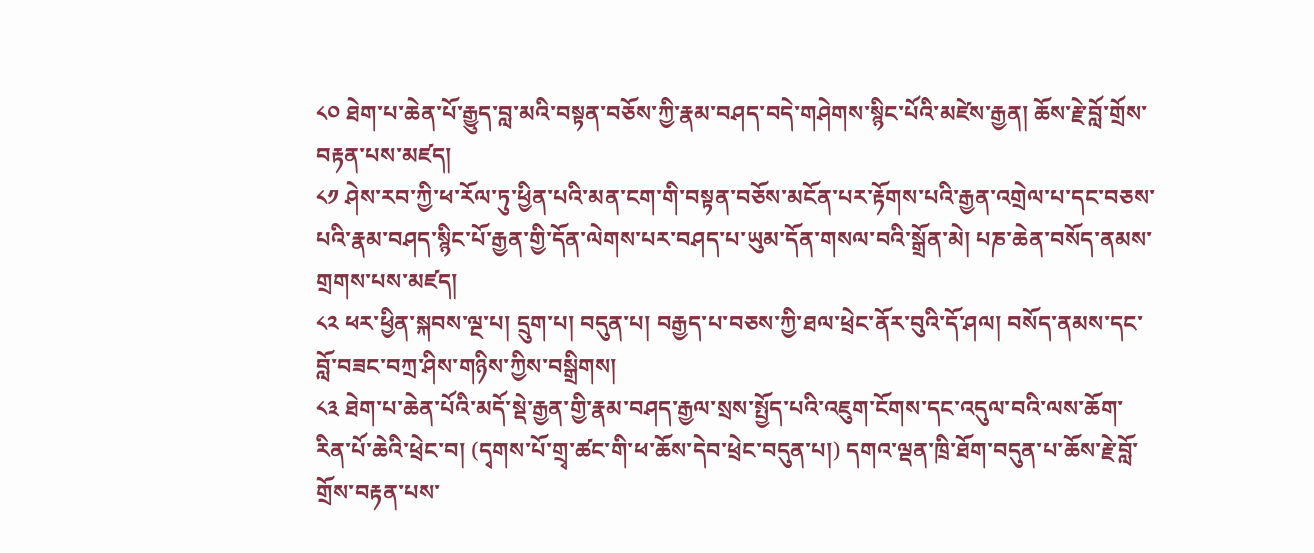༨༠ ཐེག་པ་ཆེན་པོ་རྒྱུད་བླ་མའི་བསྟན་བཅོས་ཀྱི་རྣམ་བཤད་བདེ་གཤེགས་སྙིང་པོའི་མཛེས་རྒྱན། ཆོས་རྗེ་བློ་གྲོས་བརྟན་པས་མཛད།
༨༡ ཤེས་རབ་ཀྱི་ཕ་རོལ་ཏུ་ཕྱིན་པའི་མན་ངག་གི་བསྟན་བཅོས་མངོན་པར་རྟོགས་པའི་རྒྱན་འགྲེལ་པ་དང་བཅས་པའི་རྣམ་བཤད་སྙིང་པོ་རྒྱན་གྱི་དོན་ལེགས་པར་བཤད་པ་ཡུམ་དོན་གསལ་བའི་སྒྲོན་མེ། པཎ་ཆེན་བསོད་ནམས་གྲགས་པས་མཛད།
༨༢ ཕར་ཕྱིན་སྐབས་ལྔ་པ། དྲུག་པ། བདུན་པ། བརྒྱད་པ་བཅས་ཀྱི་ཐལ་ཕྲེང་ནོར་བུའི་དོ་ཤལ། བསོད་ནམས་དང་བློ་བཟང་བཀྲ་ཤིས་གཉིས་ཀྱིས་བསྒྲིགས།
༨༣ ཐེག་པ་ཆེན་པོའི་མདོ་སྡེ་རྒྱན་གྱི་རྣམ་བཤད་རྒྱལ་སྲས་སྤྱོད་པའི་འཇུག་ངོགས་དང་འདུལ་བའི་ལས་ཆོག་རིན་པོ་ཆེའི་ཕྲེང་བ། (དྭགས་པོ་གྲྭ་ཚང་གི་ཕ་ཆོས་དེབ་ཕྲེང་བདུན་པ།) དགའ་ལྡན་ཁྲི་ཐོག་བདུན་པ་ཆོས་རྗེ་བློ་གྲོས་བརྟན་པས་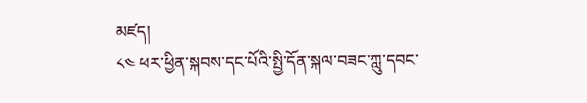མཛད།
༨༤ ཕར་ཕྱིན་སྐབས་དང་པོའི་སྤྱི་དོན་སྐལ་བཟང་ཀླུ་དབང་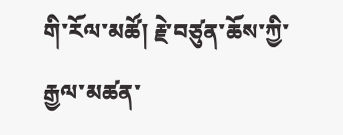གི་རོལ་མཚོ། རྗེ་བཙུན་ཆོས་ཀྱི་རྒྱལ་མཚན་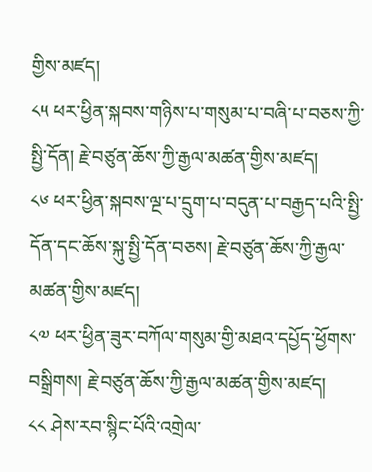གྱིས་མཛད།
༨༥ ཕར་ཕྱིན་སྐབས་གཉིས་པ་གསུམ་པ་བཞི་པ་བཅས་ཀྱི་སྤྱི་དོན། རྗེ་བཙུན་ཆོས་ཀྱི་རྒྱལ་མཚན་གྱིས་མཛད།
༨༦ ཕར་ཕྱིན་སྐབས་ལྔ་པ་དྲུག་པ་བདུན་པ་བརྒྱད་པའི་སྤྱི་དོན་དང་ཆོས་སྐུ་སྤྱི་དོན་བཅས། རྗེ་བཙུན་ཆོས་ཀྱི་རྒྱལ་མཚན་གྱིས་མཛད།
༨༧ ཕར་ཕྱིན་ཟུར་བཀོལ་གསུམ་གྱི་མཐའ་དཔྱོད་ཕྱོགས་བསྒྲིགས། རྗེ་བཙུན་ཆོས་ཀྱི་རྒྱལ་མཚན་གྱིས་མཛད།
༨༨ ཤེས་རབ་སྙིང་པོའི་འགྲེལ་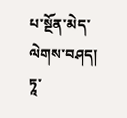པ་སྔོན་མེད་ལེགས་བཤད། ཏཱ་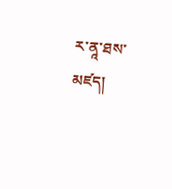ར་ནཱ་ཐས་མཛད།